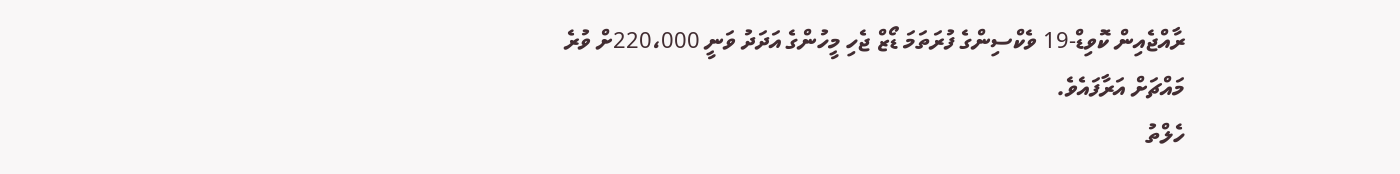ރާއްޖެއިން ކޮވިޑް-19 ވެކްސިންގެ ފުރަތަމަ ޑޯޒް ޖެހި މީހުންގެ އަދަދު ވަނީ 220،000ށް ވުރެ މައްޗަށް އަރާފައެވެ.
ހެލްތު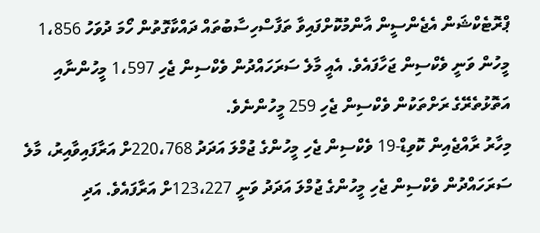ޕްރޮޓެކްޝަން އެޖެންސީން އާންމުކޮށްފައިވާ ތަފާސްހިސާބުތައް ދައްކާގޮތުން ހޯމަ ދުވަހު 1،856 މީހުން ވަނީ ވެކްސިން ޖަހާފައެވެ. އެއީ މާލެ ސަރަހައްދުން ވެކްސިން ޖެހި 1،597 މީހުންނާއި އަތޮޅުތެރޭގެ ރަށްތަކުން ވެކްސިން ޖެހި 259 މީހުންނެވެ.
މިހާރު ރާއްޖެއިން ކޮވިޑް-19 ވެކްސިން ޖެހި މީހުންގެ ޖުމްލަ އަދަދު 220،768ށް އަރާފައިވާއިރު، މާލެ ސަރަހައްދުން ވެކްސިން ޖެހި މީހުންގެ ޖުމްލަ އަދަދު ވަނީ 123،227ށް އަރާފައެވެ. އަދި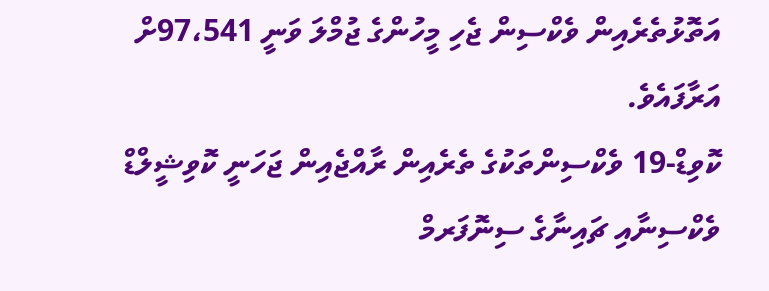އަތޮޅުތެރެއިން ވެކްސިން ޖެހި މީހުންގެ ޖުމްލަ ވަނީ 97،541ށް އަރާފައެވެ.
ކޮވިޑް-19 ވެކްސިންތަކުގެ ތެރެއިން ރާއްޖެއިން ޖަހަނީ ކޮވިޝީލްޑް ވެކްސިނާއި ޗައިނާގެ ސިނޮފަރމް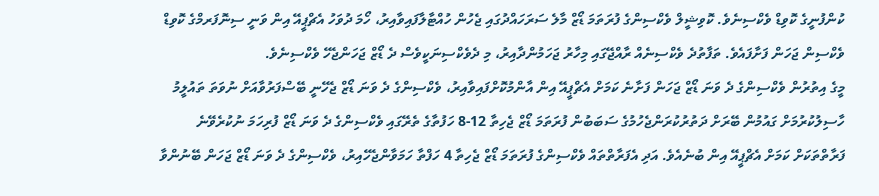ކުންފުނީގެ ކޮވިޑް ވެކްސިނެވެ. ކޮވިޝީލް ވެކްސިންގެ ފުރަތަމަ ޑޯޒް މާލެ ސަރަހައްދުގައި ޖެހުން ހުއްޓާލާފައިވާއިރު، ހޯމަ ދުވަހު އެޗްޕީއޭ އިން ވަނީ ސިނޮފަރމްގެ ކޮވިޑް ވެކްސިން ޖަހަން ފަށާފައެވެ. ތަފާތުދެ ވެކްސިނެއް ރާއްޖޭގައި މިހާރު ޖަހަމުންދާއިރު، މި ދެވެކްސިނަކީވެސް ދެ ޑޯޒް ޖަހަންޖެހޭ ވެކްސިނެވެ.
މީގެ އިތުރުން ވެކްސިންގެ ދެ ވަނަ ޑޯޒް ޖަހަން ފަށާނެ ކަމަށް އެޗްޕީއޭ އިން އާންމުކޮށްފައިވާއިރު، ވެކްސިންގެ ދެ ވަނަ ޑޯޒް ޖެހޭނީ ބޭސްފަރުވާއަށް ނުވަތަ ތައުލީމު ހާސިލުކުރުމަށް ގައުމުން ބޭރަށް ދަތުރުކުރަންޖެހުމުގެ ސަބަބުން ފުރަތަމަ ޑޯޒް ޖެހިތާ 12-8 ހަފުތާގެ ތެރޭގައި ވެކްސިންގެ ދެ ވަނަ ޑޯޒް ފުރިހަމަ ނުކުރެވޭނެ ފަރާތްތަކަށް ކަމަށް އެޗްޕީއޭ އިން ބުނެއެވެ. އަދި އެފަރާތްތައް ވެކްސިންގެ ފުރަތަމަ ޑޯޒް ޖެހިތާ 4 ހަފްތާ ހަމަވާންޖެހޭއިރު، ވެކްސިންގެ ދެ ވަނަ ޑޯޒް ޖަހަން ބޭނުންވާ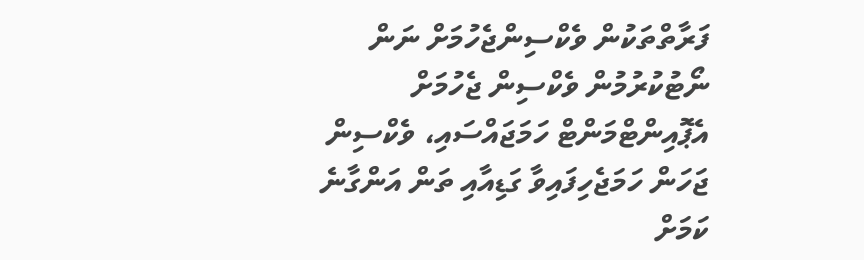ފަރާތްތަކުން ވެކްސިންޖެހުމަށް ނަން ނޯޓުކުރުމުން ވެކްސިން ޖެހުމަށް އެޕޮއިންޓްމަންޓް ހަމަޖައްސައި، ވެކްސިން ޖަހަން ހަމަޖެހިފައިވާ ގަޑިއާއި ތަން އަންގާނެ ކަމަށް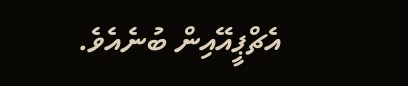އެޗްޕީއޭއިން ބުނެއެވެ.